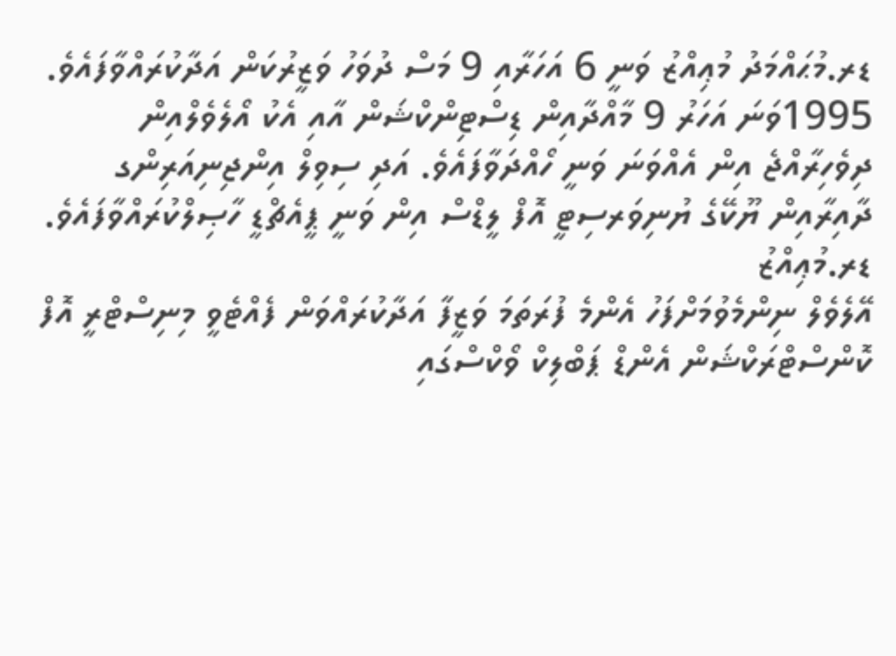ޑރ.މުޙައްމަދު މުޢިއްޒު ވަނީ 6 އަހަރާއި 9 މަސް ދުވަހު ވަޒީރުކަން އަދާކުރައްވާފައެވެ. 1995ވަނަ އަހަރު 9 މާއްދާއިން ޑިސްޓިންކްޝަން އާއި އެކު އޯލެވެލްއިން ދިވެހިރާއްޖެ އިން އެއްވަނަ ވަނީ ހޯއްދަވާފައެވެ. އަދި ސިވިލް އިންޖިނިއަރިންގ ދާއިރާއިން ޔޫކޭގެ ޔުނިވަރސިޓީ އޮފް ލީޑްސް އިން ވަނީ ޕީއެޗްޑީ ހާޞިލްކުރައްވާފައެވެ.
ޑރ.މުޢިއްޒު
އޭލެވެލް ނިންމެވުމަށްފަހު އެންމެ ފުރަތަމަ ވަޒީފާ އަދާކުރައްވަން ފެއްޓެވީ މިނިސްޓްރީ އޮފް ކޮންސްޓްރަކްޝަން އެންޑް ޕަބްލިކް ވޯކްސްގައި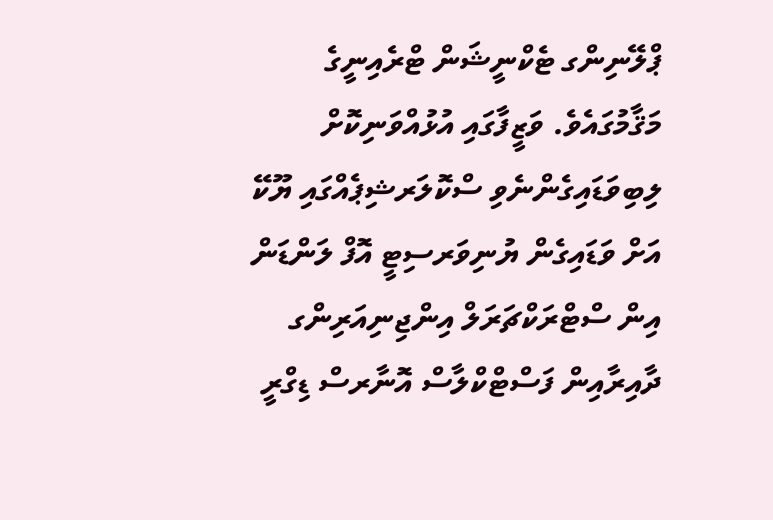ޕްލޭނިންގ ޓެކްނީޝަން ޓްރެއިނީގެ މަޤާމުގައެވެ. ވަޒީފާގައި އުޅުއްވަނިކޮށް ލިބިވަޑައިގެންނެވި ސްކޮލަރޝިޕެއްގައި ޔޫކޭ އަށް ވަޑައިގެން ޔުނިވަރސިޓީ އޮފް ލަންޑަން އިން ސްޓްރަކްޗަރަލް އިންޖިނިއަރިންގ ދާއިރާއިން ފަސްޓްކްލާސް އޮނާރސް ޑިގްރީ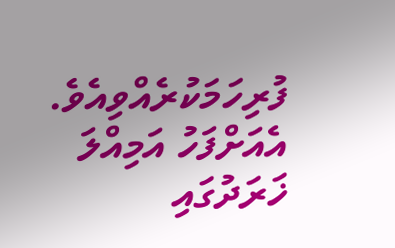ފުރިހަމަކުރެއްވިއެވެ. އެއަށްފަހު އަމިއްލަ ޚަރަދުގައި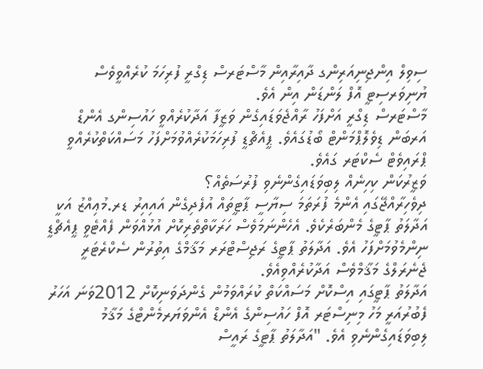ސިވިލް އިންޖިނިއަރިންގ ދާއިރާއިން މާސްޓަރސް ޑިގްރީ ފުރިހަމަ ކުރެއްވީވެސް ޔުނިވަރސިޓީ އޮފް ލަންޑަން އިން އެވެ.
މާސްޓަރސް ޑިގްރީ އަށްފަހު ރާއްޖެވަޑައިގެން ވަޒީފާ އަދާކުރެއްވީ ހައުސިންގ އެންޑް އަރބަން ޑިވެލޮޕްމަންޓް ބޯޑުގައެވެ. ޕީއެޗްޑީ ފުރިހަމަކުރެއްވުމަށްފަހު މަސައްކަތްކުރެއްވީ ޕްރައިވެޓް ސެކްޓަރ ގައެވެ.
ވަޒީރުކަން ކިހިނެއް ލިބިވަޑައިގެންނެވި ފުރުސަތެއް؟
ދިވެހިރާއްޖޭގައި އެންމެ ފުރަތަމަ ސިޔާސީ ޕާޓީތައް އުފެދިގެން އައިއިރު ޑރ.މުޢިއްޒު އަކީ އަދާލަތު ޕާޓީގެ މެންބަރެކެވެ. އެހެންނަމަވެސް ހަރަކާތްތެރިކޮށް އުޅުއްވަން ފެއްޓެވީ ޕީއެޗްޑީ ނިންމެވުމަށްފަހު އެވެ. އަދާލަތު ޕާޓީގެ ރަޖިސްޓްރަރ މަޤާމްގެ އިތުރުން ސެކްރެޓަރީ ޖެނެރަލްގެ މަޤާމްވެސް އަދާކުރެއްވިއެވެ.
އަދާލަތު ޕާޓީގައި އިސްކޮށް މަސައްކަތް ކުރައްވަމުން ގެންދަވަނިކޮށް 2012ވަނަ އަހަރު ފެބުރުއަރީ މަހު މިނިސްޓަރ އޮފް ހައުސިންގެ އެންޑް އެންވަޔަރމެންޓްގެ މަޤާމު ލިބިވަޑައިގެންނެވި އެވެ. "އަދާލަތު ޕާޓީގެ ރައީސް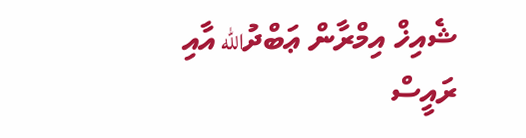ޝެއިޚް އިމްރާން ޢަބްދުالله އާއި ރައީސް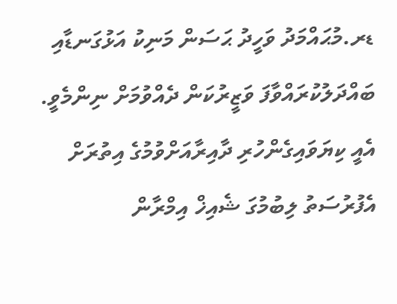ޑރ.މުޙައްމަދު ވަހީދު ޙަސަން މަނިކު އަޅުގަނޑާއި ބައްދަލުކުރައްވާފަ ވަޒީރުކަން ދެއްވުމަށް ނިންމެވީ. އެއީ ކިޔަވައިގެންހުރި ދާއިރާއަށްވުމުގެ އިތުރަށް އެފުރުސަތު ލިބުމުގަ ޝެއިޚް އިމްރާން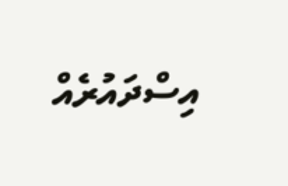އިސްދައުރެއް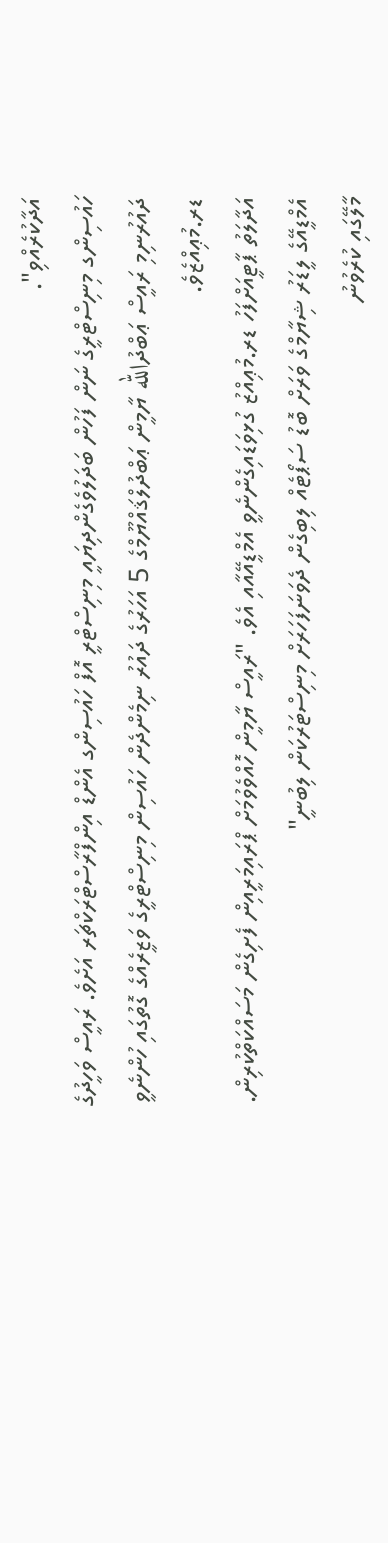އަދާކުރެއްވި".
ހައުސިންގ މިނިސްޓްރީގެ ނަން ފަހުން ބަދަލުވެގެންދިޔައީ މިނިސްޓްރީ އޮފް ހައުސިންގ އެންޑް އިންފްރާސްޓްރަކްޗަރ އަށެވެ. ރައީސް ވަހީދުގެ ދައުރުނިމި ރައީސް ޢަބްދުالله ޔާމީން ޢަބްދުލްޤައްޔޫމްގެ 5 އަހަރުގެ ދައުރު ނިމެންދެން ހައުސިން މިނިސްޓްރީގެ ވަޒީރެއްގެ ގޮތުގައި ހުންނެވީ ޑރ.މުޢިއްޒެވެ.
އަދާލަތު ޕާޓީއަށްފަހު ޑރ.މުޢިއްޒު ގުޅިވަޑައިގެންނެވީ އެމްޑީއޭއާއި އެވެ. "ރައީސް ޔާމީން ހޮއްވެވުމަށް ޕްރައިމަރީއިން ފެށިގެން މަސައްކަތްކުރިން. އެމްޑީއޭގެ ލީޑަރު ޝިޔާމްގެ ވަރަށް ބޮޑު ސަޕޯޓެއް ލިބިގެން ދެވަނަފަހަރަށް މިނިސްޓަރުކަން ލިބުނީ"
މާލޭގައި ކުރެވުނު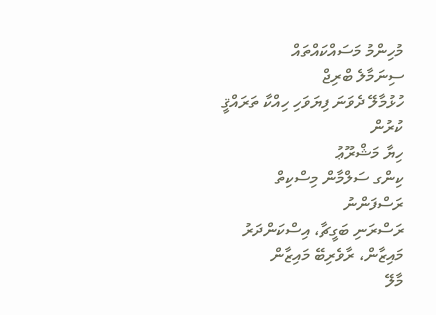މުހިންމު މަސައްކައްތައް
ސިނަމާލެ ބްރިޖް
ހުޅުމާލޭ ދެވަނަ ފިޔަވަހި ހިއްކާ ތަރައްޤީ ކުރުން
ހިޔާ މަޝްރޫޢު
ކިންގ ސަލްމާން މިސްކިތް
ރަސްފަންނު
ރަސްރަނި ބަގީޗާ، އިސްކަންދަރު މައިޒާން، ރާވެރިބޭ މައިޒާން
މާލޭ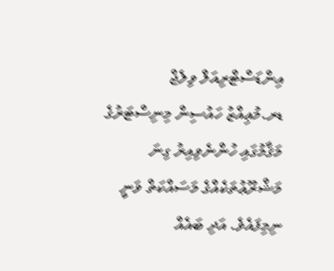އިންޑަސްޓްރިއަލް ވިލެޖް
ޑރ.މުޢިއްޒު ހައުސިން މިނިސްޓަރުގެ މަޤާމުގައި ހުންނެވިއިރު ގިނަ މަޝްރޫޢުތަކެއްގެ މަސައްކަތް ވަނީ ނިމިފައެވެ. އަދި ބައެއް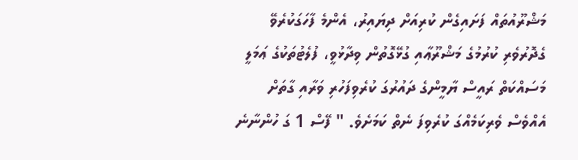މަޝްރޫއުތައް ފަށައިގެން ކުރިއަށް ދިޔައިރު، އެންމެ ފާހަގަކުރެވޭ ގެދޮރުވެރި ކުރުމުގެ މަޝްރޫޢާއި ގުޅޭގޮތުން ވިދާޅުވީ، ފުލެޓުތަކުގެ ޢަމަލީ މަސައްކަތް ރައީސް ޔާމީންގެ ދައުރުގަ ކުރެވިފަހުރި ވަރާއި ގާތަށް އެއްވެސް ވެރިކަމެއްގަ ކުރެވިފަ ނެތް ކަމަށެވެ. " ފޭސް 1 ގަ ހުންނާނެ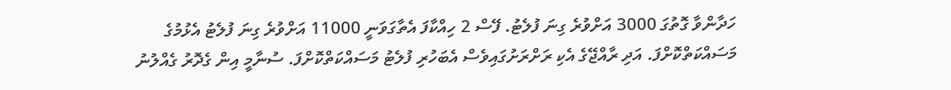ހަދާންވާ ގޮތުގަ 3000 އަށްވުރެ ގިނަ ފުލެޓު. ފޭސް 2 ހިއްކާފަ އެތާގަވަނީ 11000 އަށްވުރެ ގިނަ ފުލެޓު އެޅުމުގެ މަސައްކަތްކޮށްފަ. އަދި ރާއްޖޭގެ އެކި ރަށްރަށުގައިވެސް އެބަހުރި ފުލެޓު މަސައްކަތްކޮށްފަ. ސުނާމީ އިން ގެދޮރު ގެއްލުނު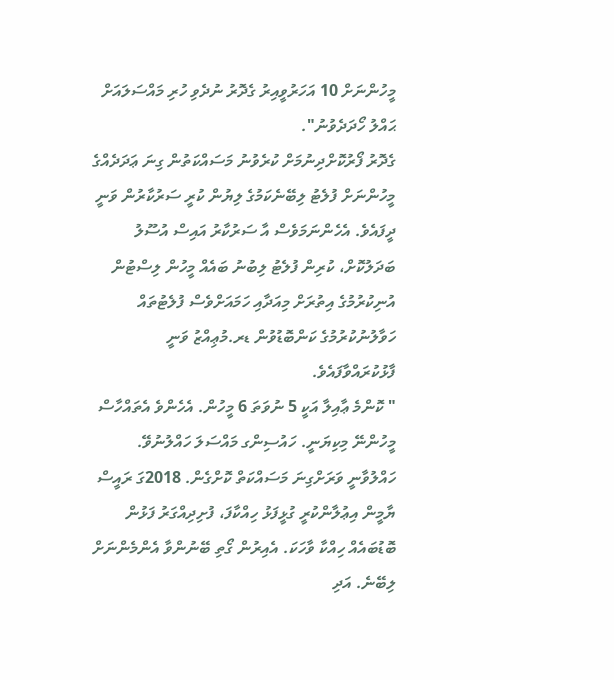މީހުންނަށް 10 އަހަރުވީއިރު ގެދޮރު ނުދެވި ހުރި މައްސަލައަށް ޙައްލު ހޯދަދެވުނު".
ގެދޮރު ފޯރުކޮށްދިނުމަށް ކުރެވުނު މަސައްކަތުން ގިނަ ޢަދަދެއްގެ މީހުންނަށް ފުލެޓު ލިބޭނެކަމުގެ ލިޔުން ކުރީ ސަރުކާރުން ވަނީ ދީފައެވެ. އެހެންނަމަވެސް އާ ސަރުކާރު އައިސް އުސޫލު ބަދަލުކޮށް، ކުރިން ފުލެޓު ލިބުނު ބައެއް މީހުން ލިސްޓުން އުނިކުރުމުގެ އިތުރަށް މިއަދާއި ހަމައަށްވެސް ފުލެޓުތައް ހަވާލުނުކުރުމުގެ ކަންބޮޑުވުން ޑރ.މުޢިއްޒު ވަނީ ފާޅުކުރައްވާފައެވެ.
" ކޮންމެ ޢާއިލާ އަކީ 5 ނުވަތަ 6 މީހުން. އެހެންވެ އެތައްހާސް މީހުންނޭ މިކިޔަނީ. ހައުސިންގ މައްސަލަ ހައްލުނުވޭ. ހައްލުވާނީ ވަރަށްގިނަ މަސައްކަތް ކޮށްގެން. 2018ގަ ރައީސް ޔާމީން އިޢުލާންކުރީ ގުޅީފަޅު ހިއްކާފަ، ފުށިދިއްގަރު ފަޅުން ބޮޑުބައެއް ހިއްކާ ވާހަކަ. އެއިރުން ގޯތި ބޭނުންވާ އެންމެންނަށް ލިބޭނެ. އަދި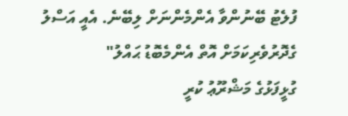ފުލެޓު ބޭނުންވާ އެންމެންނަށް ލިބޭނެ. އެއީ އަސްލު ގެދޮރުވެރިކަމަށް އޮތް އެންމެބޮޑު ޙައްލު"
ގުޅީފަޅުގެ މަޝްރޫޢު ކުރީ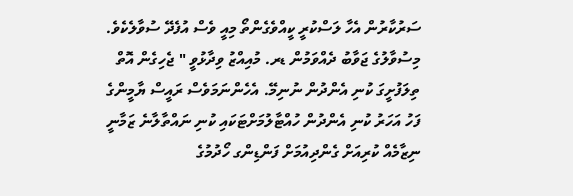ސަރުކާރުން އެހާ ލަސްކުރީ ކީއްވެގެންތޯ މިއީ ވެސް އުފެދޭ ސުވާލެކެވެ. މިސުވާލުގެ ޖަވާބު ދެއްވަމުން ޑރ. މުއިއްޒު ވިދާޅުވީ " ޖެހިގެން އޮތް ތިލަފުށީގަ ކުނި އެންދުން ނުނިމޭ. އެހެންނަމަވެސް ރައީސް ޔާމީންގެ ފަހު އަހަރު ކުނި އެންދުން ހުއްޓާލުމަށްޓަކައި ކުނި ނައްތާލާނެ ޒަމާނީ ނިޒާމެއް ކުރިއަށް ގެންދިއުމަށް ފަންޑިންގ ހޯދުމުގެ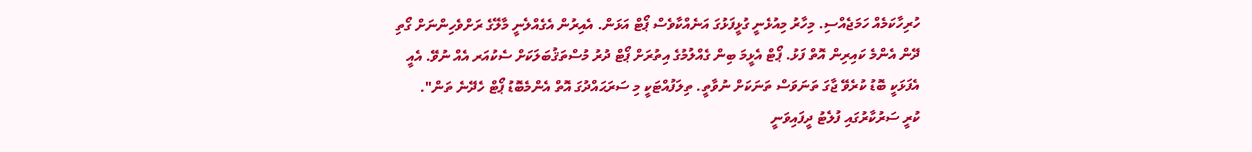ހުރިހާކަމެއް ހަމަޖެއްސި. މިހާރު މިއުޅެނީ ގުޅީފަޅުގަ އަނެއްކާވެސް ޕޯޓް އަޅަން. އެއިރުން އެގެއްލެނީ މާލޭގެ ރަށްވެހިންނަށް ގޯތި ދޭން އެންމެ ކައިރިން އޮތް ފަޅު. ޕޯޓް އެޅީމަ ބިން ގެއްލުމުގެ އިތުރަށް ޕޯޓް ދުރު މުސްތަޤުބަލަކަށް ސެކުއަރ އެއް ނުވޭ. އެއީ އެފަޅަކީ ބޮޑު ކުރެވޭ ޖާގަ ތަނަވަސް ތަނަކަށް ނުވާތީ. ތިލަފުއްޓަކީ މި ސަރަޙައްދުގަ އޮތް އެންމެބޮޑު ޕޯޓް ހެދޭނެ ތަން".
ކުރީ ސަރުކާރުގައި ފުލެޓު ދީފައިވަނީ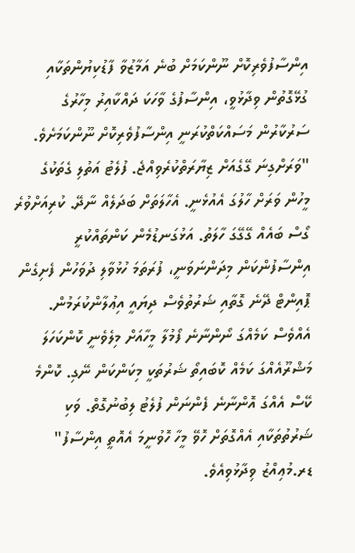އިންސާފުވެރިކޮށް ނޫންކަމަށް ބުނެ އަމާޒުވާ ފާޑުކިޔުންތަކާއި ގުޅޭގޮތުން ވިދާޅުވީ، އިންސާފުގެ ވާހަކަ ދައްކާއިރު މިހާރުގެ ސަރުކާރުން މަސައްކަތްކުރަނީ އިންސާފުވެރިކޮށް ނޫންކަމަށެވެ.
"ވަރަށްގިނަ ގޭގެއަށް ޒިޔާރަތްކުރެވިއްޖެ. ފުލެޓު އަތުލި ގެތަކުގެ މީހުން ވަރަށް ހާލުގަ އެއުޅެނީ. އެހާލަތަށް ބަދަލެއް ނާދޭ. ކުރިއަށްވުރެ ގޯސް ބައެއް ގޭގޭގަ ހާލަތު. އަޅުގަނޑުމެން ކަންތައްކުރީ އިންސާފުންކަން މިދަންނަވަނީ، ފުރަތަމަ ހުޅުވާލި ދުވަހުން ފެށިގެން ޕޮއިންޓް ދޭނެ ގޮތާއި ޝަރުތުވެސް ދިޔައީ އިޢުލާންކުރަމުން. އެއްވެސް ކަމެއްގަ ނޯންނާނެ ފޯމުލާ މީހާއަށް މިލެވެނީ ކޮންކަހަލަ މަޝްރޫއެއްގަ ކަމެއް ކޮބައިތޯ ޝަރުތަކީ މިކަންކަން ނޭގި. ކޮންމެ ކޭސް އެއްގަ އޮންނާނެ ފެންނަން ފުލެޓު ލިބުނުގޮތް. ވަކި ޝަރުތުތަކާއި އެއްގޮތަށް ހޮވޭ މީހާ ހޮވުނީމަ އެއޮތީ އިންސާފު" ޑރ.މުޢިއްޒު ވިދާޅުވިއެވެ.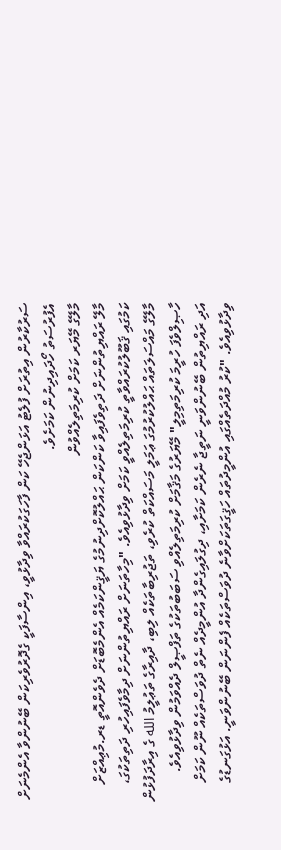ސަރުކާރުން އިތުރަށް ފުލެޓު އަޅަންޖެހޭ ކަން ފާހަގަކުރައްވާ ވިދާޅުވީ، އިންސާފަކީ ގެދޮރުވެރިކަން ބޭނުންވާ އެންމެނަށް އެފުރުސަތު ހޯދައިދިނުން ކަމަށެވެ.
މާލޭގެ މޭޔަރ ކަމަށް ކުރިމަތިލެއްވުން
މާލޭ ރައްޔިތުންނަށް ދަތިވެފައިވާ ކަންކަން ޙައްލުކޮށްދިނުމުގެ ޔަޤީންކަމެއް އެންމެބޮޑަށް ދެވެންއޮތީ ޑރ.މުޢިއްޒަށް ކަމުގައި ޤަބޫލުކުރައްވާތީ ކުރިމަތިލެއްވީ ކަމަށް ވިދާޅުވިއެވެ. "މިހާތަނަށް ރައްޔިތުންނަށް ދިމާވެފައިހުރި ދަތިތަކުގަ، މާލޭގެ މައްސަލަތައް ޙައްލުކުރުމުގަ ޢަމަލީ މަސައްކަތް ކުރެވި، ތަޖުރިބާތަކެއް ލިބި، ދާއިރާގެ ތަޢުލީމު الله ގެ އިރާދަފުޅުން ހާޞިލްވެފަ ހުރީމަ ކުރިމަތިމިލީ" މޭޔަރުގެ މަޤާމަށް ކުރިމަތިލެއްވި ސަބަބުތަކުގެ ތަފްޞީލް ދެއްވަމުން ވިދާޅުވިއެވެ.
އަދި ރައްޔިތުން ބޭނުންވަނީ ނަތީޖާ ނެރެން ކަމަށާއި، ދިގުލައިގެންދާ އުންމީދެއް ނެތް ދުވަސްތަކެއް ނޫން ކަމަށް ވިދާޅުވިއެވެ. "ކުރު މުއްދަތެއްގައި އުންމީދުތައް ހަޤީގަތަކަށްވާނެ ދުވަސްތަކެއް ފެންނަން ބޭނުންވަނީ. އަޅުގަނޑުގެ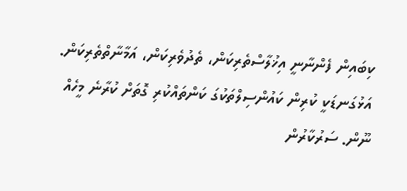ކިބައިން ފެންނާނީ އިޚުލާސްތެރިކަން، ތެދުވެރިކަން، އަމާނާތްތެރިކަން. އަޅުގަނޑަކީ ކުރިން ކައުންސިލްތަކުގަ ކަންތައްކުރި ގޮތަށް ކުރާނެ މީހެއް ނޫން. ސަރުކާރުން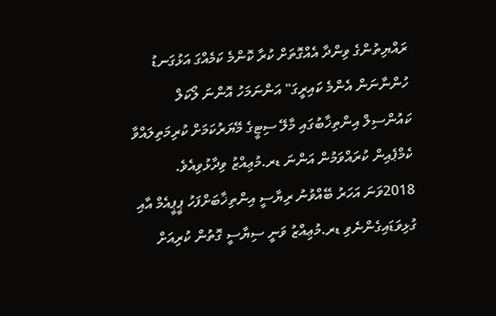ރައްޔިތުންގެ ވިންދާ އެއްގޮތަށް ކުރާ ކޮންމެ ކަމެއްގަ އަޅުގަނޑު ހުންނާނަން އެންމެ ކައިރީގަ" އަންނަމަހު އޮންނަ ލޯކަލް ކައުންސިލް އިންތިޚާބުގައި މާލޭ ސިޓީގެ މޭޔަރުކަމަށް ކުރިމަތިލައްވާ ކެމްޕެއިން ކުރައްވަމުން އަންނަ ޑރ.މުޢިއްޒު ވިދާޅުވިއެވެ.
2018ވަނަ އަހަރު ބޭއްވުނު ރިޔާސީ އިންތިޚާބަށްފަހު ޕީޕީއެމް އާއި ގުޅިވަޑައިގެންނެވި ޑރ.މުޢިއްޒު ވަނީ ސިޔާސީ ގޮތުން ކުރިއަށް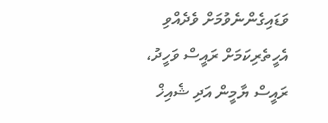ވަޑައިގެންނެވުމަށް ވެދެއްވި އެހީތެރިކަމަށް ރައީސް ވަހީދު، ރައީސް ޔާމީން އަދި ޝެއިޚް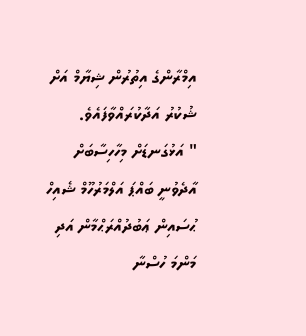އިމްރާންގެ އިތުރުން ޝިޔާމް އަށް ޝުކުރު އަދާކުރައްވާފައެވެ.
" އަޅުގަނޑަށް މިހާހިސާބަށް އާދެވުނީ ބައްޕަ އަލްމަރުހޫމް ޝެއިހް ޙުސައިން ޢަބުދުއްރަޙްމާން އަދި މަންމަ ހުސްނާ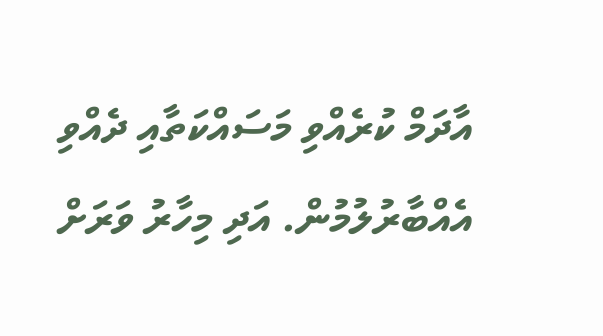އާދަމް ކުރެއްވި މަސައްކަތާއި ދެއްވި އެއްބާރުލުމުން. އަދި މިހާރު ވަރަށް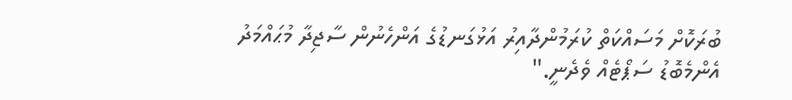ބުރަކޮށް މަސައްކަތް ކުރަމުންދާއިރު އަޅުގަނޑުގެ އަންހެނުން ސާޖިދާ މުޙައްމަދު އެންމެބޮޑު ސަޕޯޓެއް ވެދެނީ."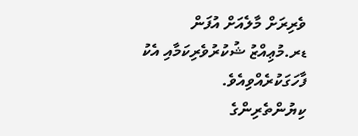ވެރިރަށް މާލެއަށް އުފަން ޑރ.މުޢިއްޒު ޝުކުރުވެރިކަމާއި އެކު ފާހަގަކުރެއްވިއެވެ.
ކިޔުންތެރިންގެ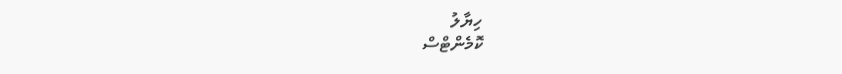ހިޔާލު
ކޮމެންޓްސް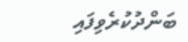ބަންދުކުރެވިފައި